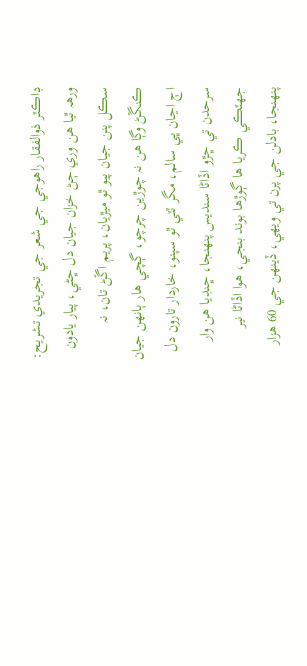ڊاڪٽر ذوالفقار راهوجي جي شعر جي تجريدي تشريح: ورھہ ٿيا هن وري ڄڻ خزان جيان دل ڇڻي، پيار يادون سڪل پنن جيان پيو ٿو ميڙيان، پريم اڱڻ تان، نہ ڪنڱڻ وڳا هن نہ چوڙين چرچو، ڳچي هار ٻانھن جيان اڄ اڃان ڀي سالم، مگر ٽٽي ٿو سپنو، خاردار تارون دل سرحدن تي ڇڙو اڏاڻا سنديس پنھنجا، ڇنڊيا هن وار جهٽڪي ڪريا ها ڳوڙها بوند بنجي، هوا اڏاڻا نير پنھنجا، بادلن جي پرن تي ويھي، ڏينھن جي 60 هزار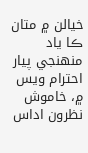خيالن ۾ متان ڪا ياد منھنجي پيار احترام ويس ۾، خاموش نظرون اداس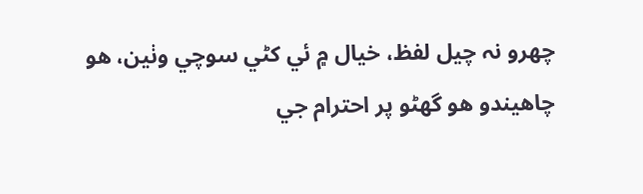چھرو نہ چيل لفظ، خيال ۾ ئي کڻي سوچي وٺين، هو چاهيندو هو گهڻو پر احترام جي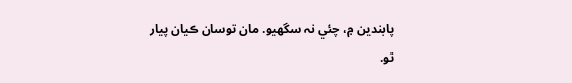پابندين ۾، چئي نہ سگهيو. مان توسان ڪيان پيار ٿو.